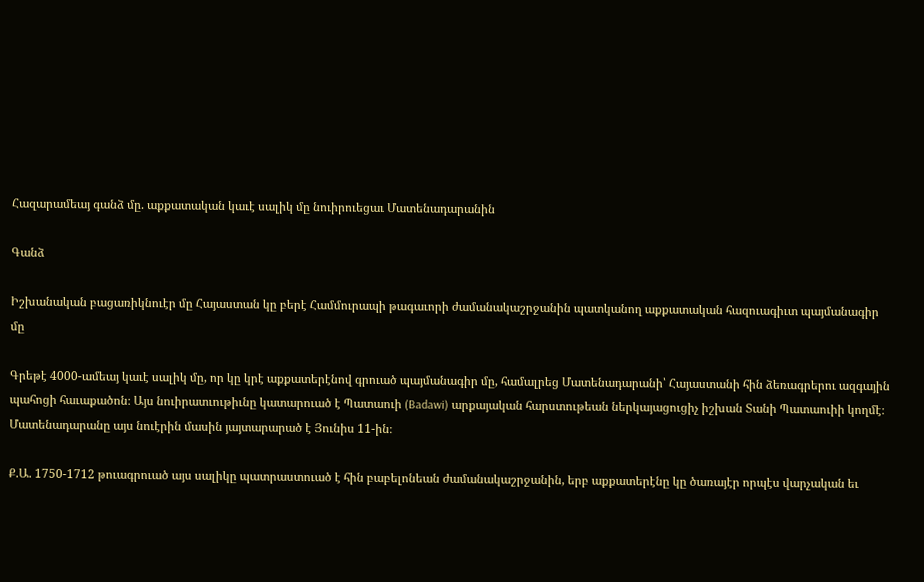Հազարամեայ գանձ մը. աքքատական կաւէ սալիկ մը նուիրուեցաւ Մատենադարանին

Գանձ

Իշխանական բացառիկնուէր մը Հայաստան կը բերէ Համմուրապի թագաւորի ժամանակաշրջանին պատկանող աքքատական հազուագիւտ պայմանագիր մը

Գրեթէ 4000-ամեայ կաւէ սալիկ մը, որ կը կրէ աքքատերէնով գրուած պայմանագիր մը, համալրեց Մատենադարանի՝ Հայաստանի հին ձեռագրերու ազգային պահոցի հաւաքածոն։ Այս նուիրատւութիւնը կատարուած է Պատաուի (Badawi) արքայական հարստութեան ներկայացուցիչ իշխան Տանի Պատաուիի կողմէ։ Մատենադարանը այս նուէրին մասին յայտարարած է Յունիս 11-ին։

Ք.Ա. 1750-1712 թուագրուած այս սալիկը պատրաստուած է հին բաբելոնեան ժամանակաշրջանին, երբ աքքատերէնը կը ծառայէր որպէս վարչական եւ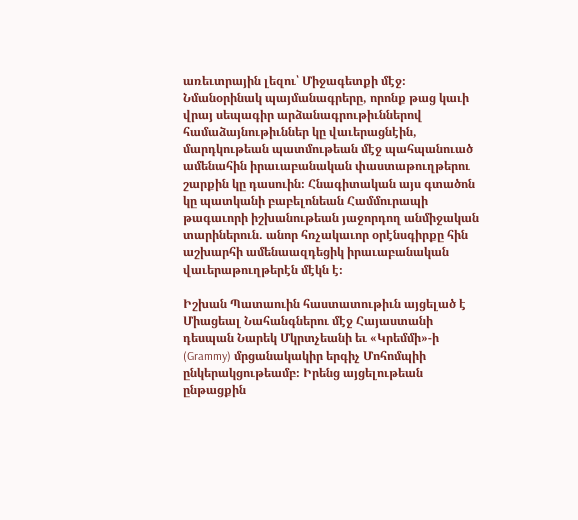առեւտրային լեզու՝ Միջագետքի մէջ։ Նմանօրինակ պայմանագրերը, որոնք թաց կաւի վրայ սեպագիր արձանագրութիւններով համաձայնութիւններ կը վաւերացնէին, մարդկութեան պատմութեան մէջ պահպանուած ամենահին իրաւաբանական փաստաթուղթերու շարքին կը դասուին։ Հնագիտական այս գտածոն կը պատկանի բաբելոնեան Համմուրապի թագաւորի իշխանութեան յաջորդող անմիջական տարիներուն. անոր հռչակաւոր օրէնսգիրքը հին աշխարհի ամենաազդեցիկ իրաւաբանական վաւերաթուղթերէն մէկն է։

Իշխան Պատաուին հաստատութիւն այցելած է Միացեալ Նահանգներու մէջ Հայաստանի դեսպան Նարեկ Մկրտչեանի եւ «Կրեմմի»-ի (Grammy) մրցանակակիր երգիչ Մոհոմպիի ընկերակցութեամբ։ Իրենց այցելութեան ընթացքին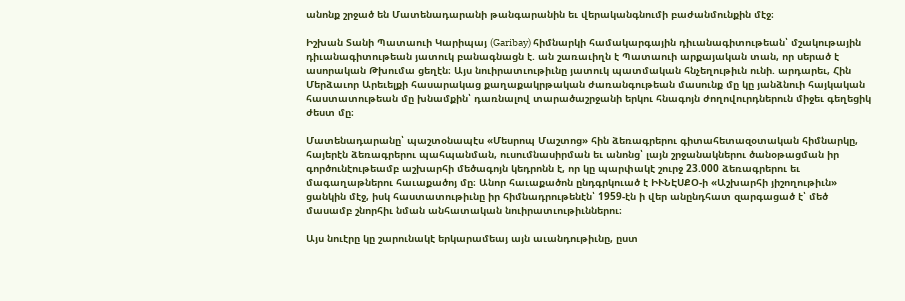անոնք շրջած են Մատենադարանի թանգարանին եւ վերականգնումի բաժանմունքին մէջ։

Իշխան Տանի Պատաուի Կարիպայ (Garibay) հիմնարկի համակարգային դիւանագիտութեան՝ մշակութային դիւանագիտութեան յատուկ բանագնացն է. ան շառաւիղն է Պատաուի արքայական տան, որ սերած է ասորական Թխումա ցեղէն։ Այս նուիրատւութիւնը յատուկ պատմական հնչեղութիւն ունի. արդարեւ, Հին Մերձաւոր Արեւելքի հասարակաց քաղաքակրթական ժառանգութեան մասունք մը կը յանձնուի հայկական հաստատութեան մը խնամքին՝ դառնալով տարածաշրջանի երկու հնագոյն ժողովուրդներուն միջեւ գեղեցիկ ժեստ մը։

Մատենադարանը՝ պաշտօնապէս «Մեսրոպ Մաշտոց» հին ձեռագրերու գիտահետազօտական հիմնարկը, հայերէն ձեռագրերու պահպանման, ուսումնասիրման եւ անոնց՝ լայն շրջանակներու ծանօթացման իր գործունէութեամբ աշխարհի մեծագոյն կեդրոնն է, որ կը պարփակէ շուրջ 23.000 ձեռագրերու եւ մագաղաթներու հաւաքածոյ մը։ Անոր հաւաքածոն ընդգրկուած է ԻՒՆԷՍՔՕ-ի «Աշխարհի յիշողութիւն» ցանկին մէջ, իսկ հաստատութիւնը իր հիմնադրութենէն՝ 1959-էն ի վեր անընդհատ զարգացած է՝ մեծ մասամբ շնորհիւ նման անհատական նուիրատւութիւններու։

Այս նուէրը կը շարունակէ երկարամեայ այն աւանդութիւնը, ըստ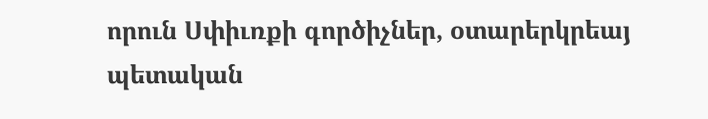որուն Սփիւռքի գործիչներ, օտարերկրեայ պետական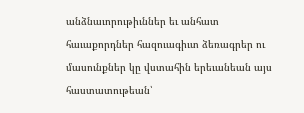անձնաւորութիւններ եւ անհատ հաւաքորդներ հազուագիւտ ձեռագրեր ու մասունքներ կը վստահին երեւանեան այս հաստատութեան՝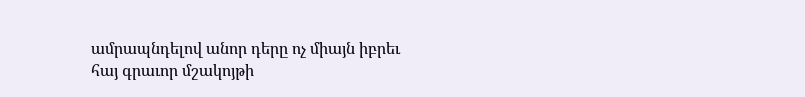ամրապնդելով անոր դերը ոչ միայն իբրեւ հայ գրաւոր մշակոյթի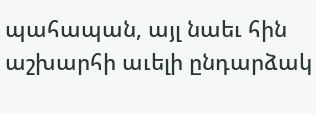պահապան, այլ նաեւ հին աշխարհի աւելի ընդարձակ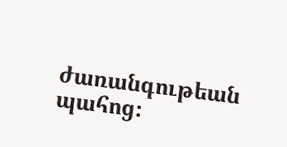ժառանգութեան պահոց։